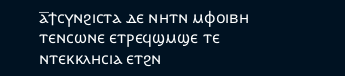ⲁ̅ϯⲥⲩⲛϩⲓⲥⲧⲁ ⲇⲉ ⲛⲏⲧⲛ ⲙⲫⲟⲓⲃⲏ ⲧⲉⲛⲥⲱⲛⲉ ⲉⲧⲣⲉϥϣⲙϣⲉ ⲧⲉ ⲛⲧⲉⲕⲕⲗⲏⲥⲓⲁ ⲉⲧϩⲛ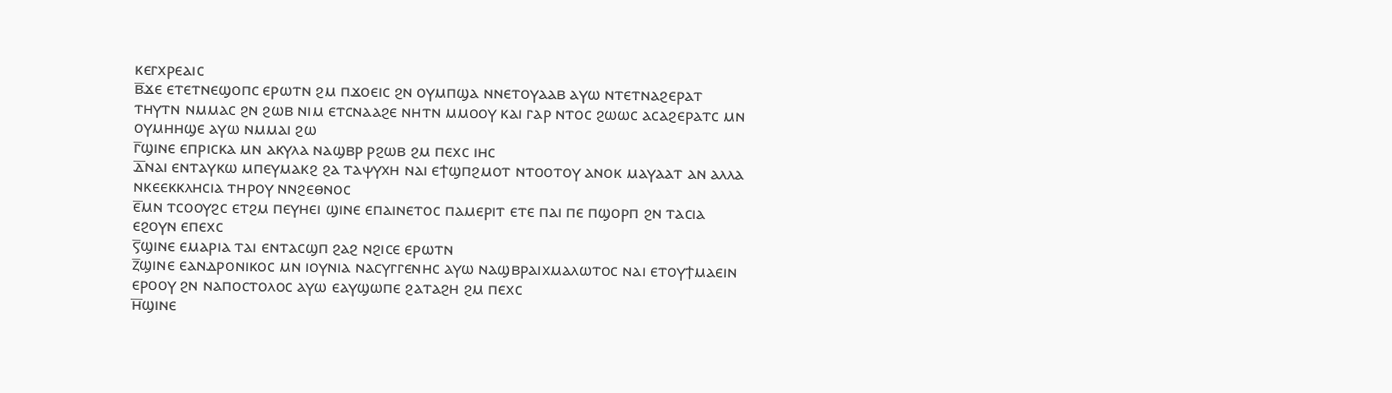ⲕⲉⲅⲭⲣⲉⲁⲓⲥ
ⲃ̅ϫⲉ ⲉⲧⲉⲧⲛⲉϣⲟⲡⲥ ⲉⲣⲱⲧⲛ ϩⲙ ⲡϫⲟⲉⲓⲥ ϩⲛ ⲟⲩⲙⲡϣⲁ ⲛⲛⲉⲧⲟⲩⲁⲁⲃ ⲁⲩⲱ ⲛⲧⲉⲧⲛⲁϩⲉⲣⲁⲧ ⲧⲏⲩⲧⲛ ⲛⲙⲙⲁⲥ ϩⲛ ϩⲱⲃ ⲛⲓⲙ ⲉⲧⲥⲛⲁⲁϩⲉ ⲛⲏⲧⲛ ⲙⲙⲟⲟⲩ ⲕⲁⲓ ⲅⲁⲣ ⲛⲧⲟⲥ ϩⲱⲱⲥ ⲁⲥⲁϩⲉⲣⲁⲧⲥ ⲙⲛ ⲟⲩⲙⲏⲏϣⲉ ⲁⲩⲱ ⲛⲙⲙⲁⲓ ϩⲱ
ⲅ̅ϣⲓⲛⲉ ⲉⲡⲣⲓⲥⲕⲁ ⲙⲛ ⲁⲕⲩⲗⲁ ⲛⲁϣⲃⲣ ⲣϩⲱⲃ ϩⲙ ⲡⲉⲭⲥ ⲓⲏⲥ
ⲇ̅ⲛⲁⲓ ⲉⲛⲧⲁⲩⲕⲱ ⲙⲡⲉⲩⲙⲁⲕϩ ϩⲁ ⲧⲁⲯⲩⲭⲏ ⲛⲁⲓ ⲉϯϣⲡϩⲙⲟⲧ ⲛⲧⲟⲟⲧⲟⲩ ⲁⲛⲟⲕ ⲙⲁⲩⲁⲁⲧ ⲁⲛ ⲁⲗⲗⲁ ⲛⲕⲉⲉⲕⲕⲗⲏⲥⲓⲁ ⲧⲏⲣⲟⲩ ⲛⲛϩⲉⲑⲛⲟⲥ
ⲉ̅ⲙⲛ ⲧⲥⲟⲟⲩϩⲥ ⲉⲧϩⲙ ⲡⲉⲩⲏⲉⲓ ϣⲓⲛⲉ ⲉⲡⲁⲓⲛⲉⲧⲟⲥ ⲡⲁⲙⲉⲣⲓⲧ ⲉⲧⲉ ⲡⲁⲓ ⲡⲉ ⲡϣⲟⲣⲡ ϩⲛ ⲧⲁⲥⲓⲁ ⲉϩⲟⲩⲛ ⲉⲡⲉⲭⲥ
ⲋ̅ϣⲓⲛⲉ ⲉⲙⲁⲣⲓⲁ ⲧⲁⲓ ⲉⲛⲧⲁⲥϣⲡ ϩⲁϩ ⲛϩⲓⲥⲉ ⲉⲣⲱⲧⲛ
ⲍ̅ϣⲓⲛⲉ ⲉⲁⲛⲇⲣⲟⲛⲓⲕⲟⲥ ⲙⲛ ⲓⲟⲩⲛⲓⲁ ⲛⲁⲥⲩⲅⲅⲉⲛⲏⲥ ⲁⲩⲱ ⲛⲁϣⲃⲣⲁⲓⲭⲙⲁⲗⲱⲧⲟⲥ ⲛⲁⲓ ⲉⲧⲟⲩϯⲙⲁⲉⲓⲛ ⲉⲣⲟⲟⲩ ϩⲛ ⲛⲁⲡⲟⲥⲧⲟⲗⲟⲥ ⲁⲩⲱ ⲉⲁⲩϣⲱⲡⲉ ϩⲁⲧⲁϩⲏ ϩⲙ ⲡⲉⲭⲥ
ⲏ̅ϣⲓⲛⲉ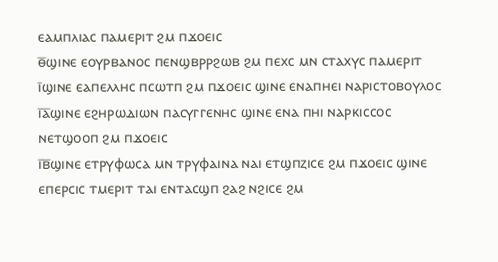ⲉⲁⲙⲡⲗⲓⲁⲥ ⲡⲁⲙⲉⲣⲓⲧ ϩⲙ ⲡϫⲟⲉⲓⲥ
ⲑ̅ϣⲓⲛⲉ ⲉⲟⲩⲣⲃⲁⲛⲟⲥ ⲡⲉⲛϣⲃⲣⲣϩⲱⲃ ϩⲙ ⲡⲉⲭⲥ ⲙⲛ ⲥⲧⲁⲭⲩⲥ ⲡⲁⲙⲉⲣⲓⲧ
ⲓ̅ϣⲓⲛⲉ ⲉⲁⲡⲉⲗⲗⲏⲥ ⲡⲥⲱⲧⲡ ϩⲙ ⲡϫⲟⲉⲓⲥ ϣⲓⲛⲉ ⲉⲛⲁⲡⲏⲉⲓ ⲛⲁⲣⲓⲥⲧⲟⲃⲟⲩⲗⲟⲥ
ⲓ̅ⲁ̅ϣⲓⲛⲉ ⲉϩⲏⲣⲱⲇⲓⲱⲛ ⲡⲁⲥⲩⲅⲅⲉⲛⲏⲥ ϣⲓⲛⲉ ⲉⲛⲁ ⲡⲏⲓ ⲛⲁⲣⲕⲓⲥⲥⲟⲥ ⲛⲉⲧϣⲟⲟⲡ ϩⲙ ⲡϫⲟⲉⲓⲥ
ⲓ̅ⲃ̅ϣⲓⲛⲉ ⲉⲧⲣⲩⲫⲱⲥⲁ ⲙⲛ ⲧⲣⲩⲫⲁⲓⲛⲁ ⲛⲁⲓ ⲉⲧϣⲡⲍⲓⲥⲉ ϩⲙ ⲡϫⲟⲉⲓⲥ ϣⲓⲛⲉ ⲉⲡⲉⲣⲥⲓⲥ ⲧⲙⲉⲣⲓⲧ ⲧⲁⲓ ⲉⲛⲧⲁⲥϣⲡ ϩⲁϩ ⲛϩⲓⲥⲉ ϩⲙ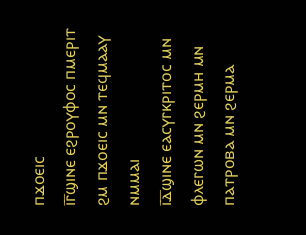ⲡϫⲟⲉⲓⲥ
ⲓ̅ⲅ̅ϣⲓⲛⲉ ⲉϩⲣⲟⲩⲫⲟⲥ ⲡⲙⲉⲣⲓⲧ ϩⲙ ⲡϫⲟⲉⲓⲥ ⲙⲛ ⲧⲉϥⲙⲁⲁⲩ ⲛⲙⲙⲁⲓ
ⲓ̅ⲇ̅ϣⲓⲛⲉ ⲉⲁⲥⲩⲅⲕⲣⲓⲧⲟⲥ ⲙⲛ ⲫⲗⲉⲅⲱⲛ ⲙⲛ ϩⲉⲣⲙⲏ ⲙⲛ ⲡⲁⲧⲣⲟⲃⲁ ⲙⲛ ϩⲉⲣⲙⲁ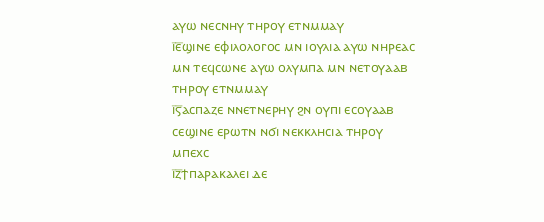ⲁⲩⲱ ⲛⲉⲥⲛⲏⲩ ⲧⲏⲣⲟⲩ ⲉⲧⲛⲙⲙⲁⲩ
ⲓ̅ⲉ̅ϣⲓⲛⲉ ⲉⲫⲓⲗⲟⲗⲟⲅⲟⲥ ⲙⲛ ⲓⲟⲩⲗⲓⲁ ⲁⲩⲱ ⲛⲏⲣⲉⲁⲥ ⲙⲛ ⲧⲉϥⲥⲱⲛⲉ ⲁⲩⲱ ⲟⲗⲩⲙⲡⲁ ⲙⲛ ⲛⲉⲧⲟⲩⲁⲁⲃ ⲧⲏⲣⲟⲩ ⲉⲧⲛⲙⲙⲁⲩ
ⲓ̅ⲋ̅ⲁⲥⲡⲁⲍⲉ ⲛⲛⲉⲧⲛⲉⲣⲏⲩ ϩⲛ ⲟⲩⲡⲓ ⲉⲥⲟⲩⲁⲁⲃ ⲥⲉϣⲓⲛⲉ ⲉⲣⲱⲧⲛ ⲛϭⲓ ⲛⲉⲕⲕⲗⲏⲥⲓⲁ ⲧⲏⲣⲟⲩ ⲙⲡⲉⲭⲥ
ⲓ̅ⲍ̅ϯⲡⲁⲣⲁⲕⲁⲗⲉⲓ ⲇⲉ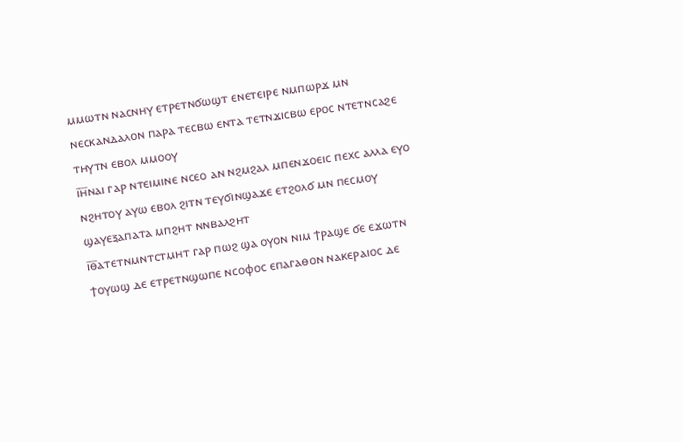ⲙⲙⲱⲧⲛ ⲛⲁⲥⲛⲏⲩ ⲉⲧⲣⲉⲧⲛϭⲱϣⲧ ⲉⲛⲉⲧⲉⲓⲣⲉ ⲛⲙⲡⲱⲣϫ ⲙⲛ ⲛⲉⲥⲕⲁⲛⲇⲁⲗⲟⲛ ⲡⲁⲣⲁ ⲧⲉⲥⲃⲱ ⲉⲛⲧⲁ ⲧⲉⲧⲛϫⲓⲥⲃⲱ ⲉⲣⲟⲥ ⲛⲧⲉⲧⲛⲥⲁϩⲉ ⲧⲏⲩⲧⲛ ⲉⲃⲟⲗ ⲙⲙⲟⲟⲩ
ⲓ̅ⲏ̅ⲛⲁⲓ ⲅⲁⲣ ⲛⲧⲉⲓⲙⲓⲛⲉ ⲛⲥⲉⲟ ⲁⲛ ⲛϩⲙϩⲁⲗ ⲙⲡⲉⲛϫⲟⲉⲓⲥ ⲡⲉⲭⲥ ⲁⲗⲗⲁ ⲉⲩⲟ ⲛϩⲏⲧⲟⲩ ⲁⲩⲱ ⲉⲃⲟⲗ ϩⲓⲧⲛ ⲧⲉⲩϭⲓⲛϣⲁϫⲉ ⲉⲧϩⲟⲗϭ ⲙⲛ ⲡⲉⲥⲙⲟⲩ ϣⲁⲩⲉⲝⲁⲡⲁⲧⲁ ⲙⲡϩⲏⲧ ⲛⲛⲃⲁⲗϩⲏⲧ
ⲓ̅ⲑ̅ⲁⲧⲉⲧⲛⲙⲛⲧⲥⲧⲙⲏⲧ ⲅⲁⲣ ⲡⲱϩ ϣⲁ ⲟⲩⲟⲛ ⲛⲓⲙ ϯⲣⲁϣⲉ ϭⲉ ⲉϫⲱⲧⲛ ϯⲟⲩⲱϣ ⲇⲉ ⲉⲧⲣⲉⲧⲛϣⲱⲡⲉ ⲛⲥⲟⲫⲟⲥ ⲉⲡⲁⲅⲁⲑⲟⲛ ⲛⲁⲕⲉⲣⲁⲓⲟⲥ ⲇⲉ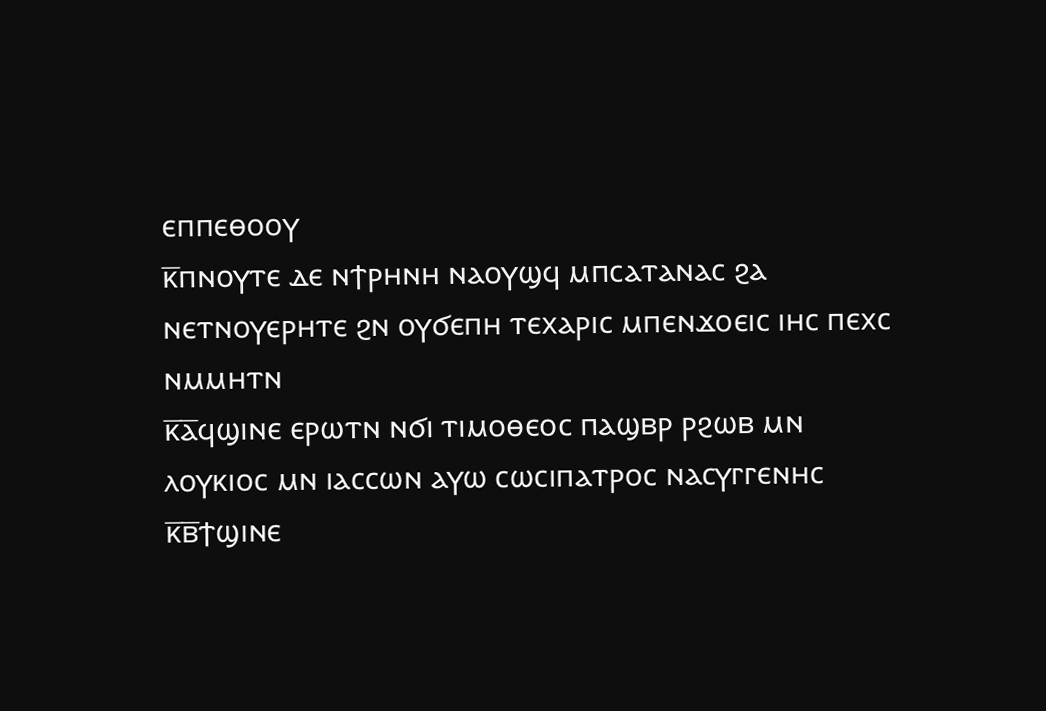ⲉⲡⲡⲉⲑⲟⲟⲩ
ⲕ̅ⲡⲛⲟⲩⲧⲉ ⲇⲉ ⲛϯⲣⲏⲛⲏ ⲛⲁⲟⲩϣϥ ⲙⲡⲥⲁⲧⲁⲛⲁⲥ ϩⲁ ⲛⲉⲧⲛⲟⲩⲉⲣⲏⲧⲉ ϩⲛ ⲟⲩϭⲉⲡⲏ ⲧⲉⲭⲁⲣⲓⲥ ⲙⲡⲉⲛϫⲟⲉⲓⲥ ⲓⲏⲥ ⲡⲉⲭⲥ ⲛⲙⲙⲏⲧⲛ
ⲕ̅ⲁ̅ϥϣⲓⲛⲉ ⲉⲣⲱⲧⲛ ⲛϭⲓ ⲧⲓⲙⲟⲑⲉⲟⲥ ⲡⲁϣⲃⲣ ⲣϩⲱⲃ ⲙⲛ ⲗⲟⲩⲕⲓⲟⲥ ⲙⲛ ⲓⲁⲥⲥⲱⲛ ⲁⲩⲱ ⲥⲱⲥⲓⲡⲁⲧⲣⲟⲥ ⲛⲁⲥⲩⲅⲅⲉⲛⲏⲥ
ⲕ̅ⲃ̅ϯϣⲓⲛⲉ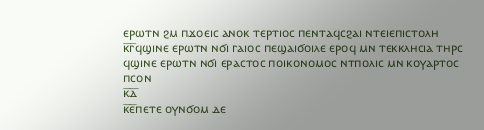ⲉⲣⲱⲧⲛ ϩⲙ ⲡϫⲟⲉⲓⲥ ⲁⲛⲟⲕ ⲧⲉⲣⲧⲓⲟⲥ ⲡⲉⲛⲧⲁϥⲥϩⲁⲓ ⲛⲧⲉⲓⲉⲡⲓⲥⲧⲟⲗⲏ
ⲕ̅ⲅ̅ϥϣⲓⲛⲉ ⲉⲣⲱⲧⲛ ⲛϭⲓ ⲅⲁⲓⲟⲥ ⲡⲉϣⲁⲓϭⲟⲓⲗⲉ ⲉⲣⲟϥ ⲙⲛ ⲧⲉⲕⲕⲗⲏⲥⲓⲁ ⲧⲏⲣⲥ ϥϣⲓⲛⲉ ⲉⲣⲱⲧⲛ ⲛϭⲓ ⲉⲣⲁⲥⲧⲟⲥ ⲡⲟⲓⲕⲟⲛⲟⲙⲟⲥ ⲛⲧⲡⲟⲗⲓⲥ ⲙⲛ ⲕⲟⲩⲁⲣⲧⲟⲥ ⲡⲥⲟⲛ
ⲕ̅ⲇ̅
ⲕ̅ⲉ̅ⲡⲉⲧⲉ ⲟⲩⲛϭⲟⲙ ⲇⲉ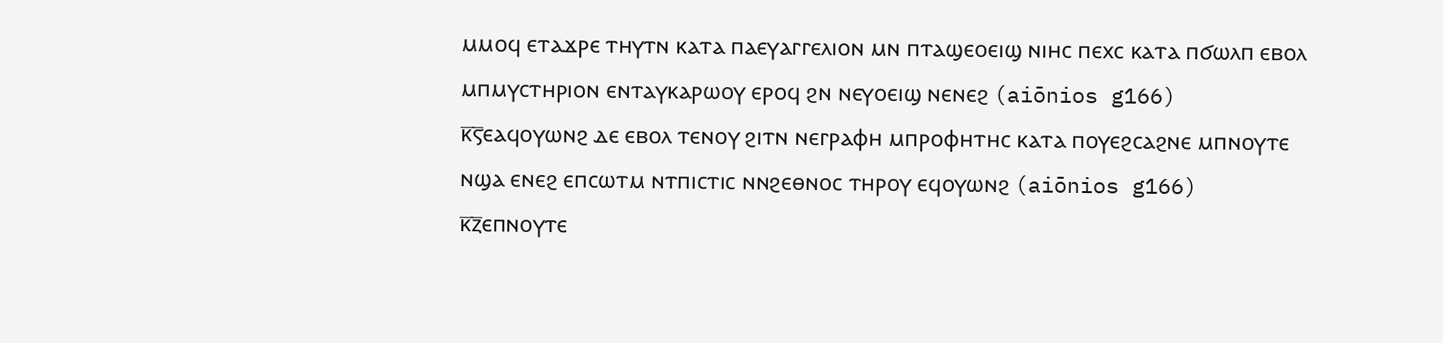ⲙⲙⲟϥ ⲉⲧⲁϫⲣⲉ ⲧⲏⲩⲧⲛ ⲕⲁⲧⲁ ⲡⲁⲉⲩⲁⲅⲅⲉⲗⲓⲟⲛ ⲙⲛ ⲡⲧⲁϣⲉⲟⲉⲓϣ ⲛⲓⲏⲥ ⲡⲉⲭⲥ ⲕⲁⲧⲁ ⲡϭⲱⲗⲡ ⲉⲃⲟⲗ ⲙⲡⲙⲩⲥⲧⲏⲣⲓⲟⲛ ⲉⲛⲧⲁⲩⲕⲁⲣⲱⲟⲩ ⲉⲣⲟϥ ϩⲛ ⲛⲉⲩⲟⲉⲓϣ ⲛⲉⲛⲉϩ (aiōnios g166)
ⲕ̅ⲋ̅ⲉⲁϥⲟⲩⲱⲛϩ ⲇⲉ ⲉⲃⲟⲗ ⲧⲉⲛⲟⲩ ϩⲓⲧⲛ ⲛⲉⲅⲣⲁⲫⲏ ⲙⲡⲣⲟⲫⲏⲧⲏⲥ ⲕⲁⲧⲁ ⲡⲟⲩⲉϩⲥⲁϩⲛⲉ ⲙⲡⲛⲟⲩⲧⲉ ⲛϣⲁ ⲉⲛⲉϩ ⲉⲡⲥⲱⲧⲙ ⲛⲧⲡⲓⲥⲧⲓⲥ ⲛⲛϩⲉⲑⲛⲟⲥ ⲧⲏⲣⲟⲩ ⲉϥⲟⲩⲱⲛϩ (aiōnios g166)
ⲕ̅ⲍ̅ⲉⲡⲛⲟⲩⲧⲉ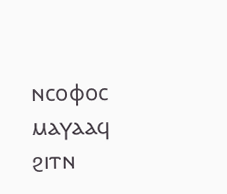ⲛⲥⲟⲫⲟⲥ ⲙⲁⲩⲁⲁϥ ϩⲓⲧⲛ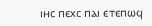ⲓⲏⲥ ⲡⲉⲭⲥ ⲡⲁⲓ ⲉⲧⲉⲡⲱϥ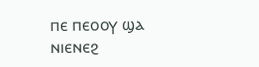ⲡⲉ ⲡⲉⲟⲟⲩ ϣⲁ ⲛⲓⲉⲛⲉϩ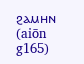ϩⲁⲙⲏⲛ (aiōn g165)